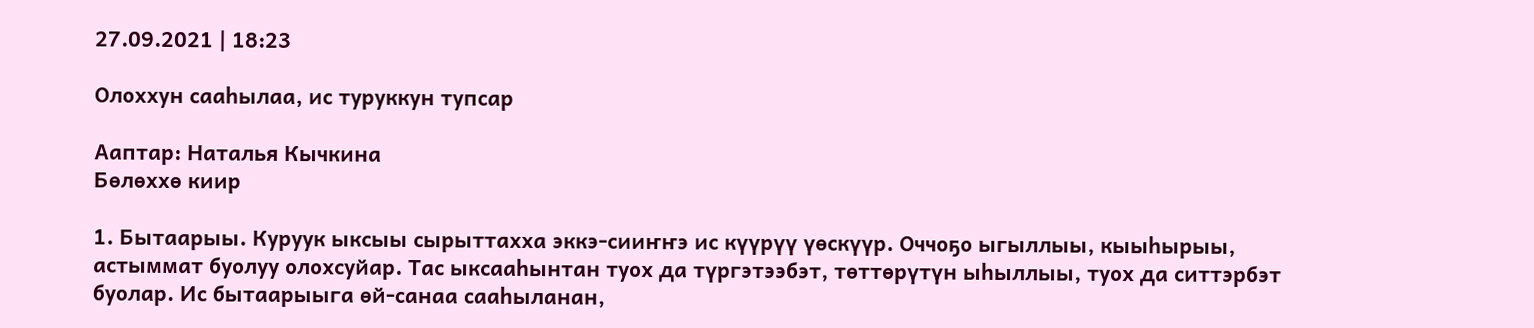27.09.2021 | 18:23

Олоххун сааһылаа, ис туруккун тупсар

Ааптар: Наталья Кычкина
Бөлөххө киир

1. Бытаарыы. Куруук ыксыы сырыттахха эккэ-сииҥҥэ ис күүрүү үөскүүр. Оччоҕо ыгыллыы, кыыһырыы, астыммат буолуу олохсуйар. Тас ыксааһынтан туох да түргэтээбэт, төттөрүтүн ыһыллыы, туох да ситтэрбэт буолар. Ис бытаарыыга өй-санаа сааһыланан,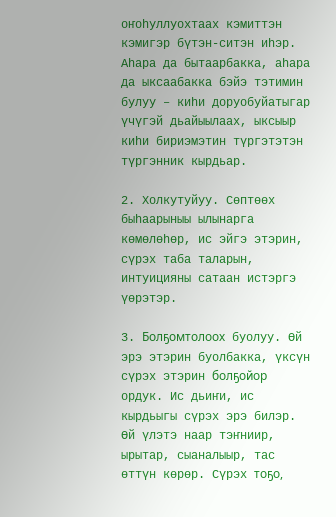оҥоһуллуохтаах кэмиттэн кэмигэр бүтэн-ситэн иһэр. Аһара да бытаарбакка, аһара да ыксаабакка бэйэ тэтимин булуу – киһи доруобуйатыгар үчүгэй дьайыылаах, ыксыыр киһи бириэмэтин түргэтэтэн түргэнник кырдьар.

2. Холкутуйуу. Сөптөөх быһаарыныы ылынарга көмөлөһөр, ис эйгэ этэрин, сүрэх таба таларын, интуицияны сатаан истэргэ үөрэтэр.

3. Болҕомтолоох буолуу. Өй эрэ этэрин буолбакка, үксүн сүрэх этэрин болҕойор ордук. Ис дьиҥи, ис кырдьыгы сүрэх эрэ билэр. Өй үлэтэ наар тэҥниир, ырытар, сыаналыыр, тас өттүн көрөр. Сүрэх тоҕо,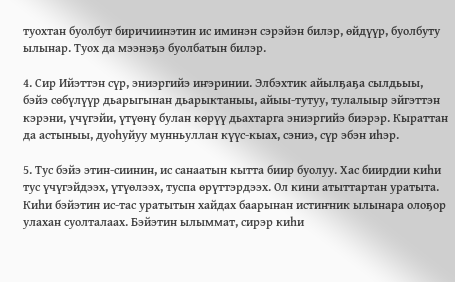туохтан буолбут биричиинэтин ис иминэн сэрэйэн билэр, өйдүүр, буолбуту ылынар. Туох да мээнэҕэ буолбатын билэр.

4. Сир Ийэттэн сүр, эниэргийэ иҥэринии. Элбэхтик айылҕаҕа сылдьыы, бэйэ сөбүлүүр дьарыгынан дьарыктаныы, айыы-тутуу, тулалыыр эйгэттэн кэрэни, үчүгэйи, үтүөнү булан көрүү дьахтарга эниэргийэ биэрэр. Кыраттан да астыныы, дуоһуйуу мунньуллан күүс-кыах, сэниэ, сүр эбэн иһэр.

5. Тус бэйэ этин-сиинин, ис санаатын кытта биир буолуу. Хас биирдии киһи тус үчүгэйдээх, үтүөлээх, туспа өрүттэрдээх. Ол кини атыттартан уратыта. Киһи бэйэтин ис-тас уратытын хайдах баарынан истиҥник ылынара олоҕор улахан суолталаах. Бэйэтин ылыммат, сирэр киһи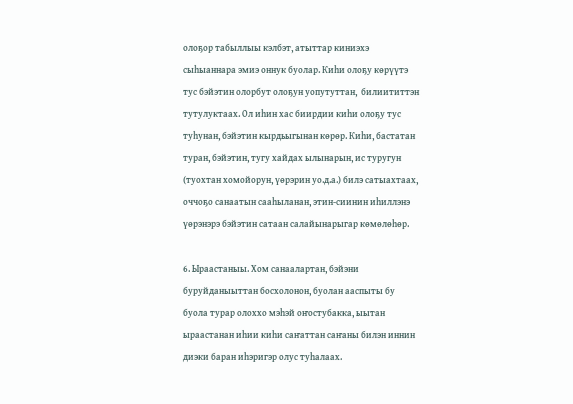олоҕор табыллыы кэлбэт, атыттар киниэхэ сыһыаннара эмиэ оннук буолар. Киһи олоҕу көрүүтэ тус бэйэтин олорбут олоҕун уопутуттан,  билиититтэн тутулуктаах. Ол иһин хас биирдии киһи олоҕу тус туһунан, бэйэтин кырдьыгынан көрөр. Киһи, бастатан туран, бэйэтин, тугу хайдах ылынарын, ис туругун (туохтан хомойорун, үөрэрин уо.д.а.) билэ сатыахтаах, оччоҕо санаатын сааһыланан, этин-сиинин иһиллэнэ үөрэнэрэ бэйэтин сатаан салайынарыгар көмөлөһөр.

6. Ыраастаныы. Хом санаалартан, бэйэни буруйданыыттан босхолонон, буолан ааспыты бу буола турар олоххо мэһэй оҥостубакка, ыытан ыраастанан иһии киһи саҥаттан саҥаны билэн иннин диэки баран иһэригэр олус туһалаах.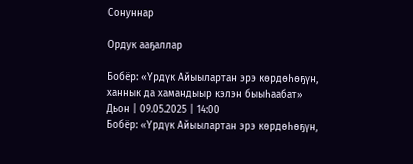Сонуннар

Ордук ааҕаллар

Бобёр: «Үрдүк Айыылартан эрэ көрдөһөҕүн, ханнык да хамандыыр кэлэн быыһаабат»
Дьон | 09.05.2025 | 14:00
Бобёр: «Үрдүк Айыылартан эрэ көрдөһөҕүн,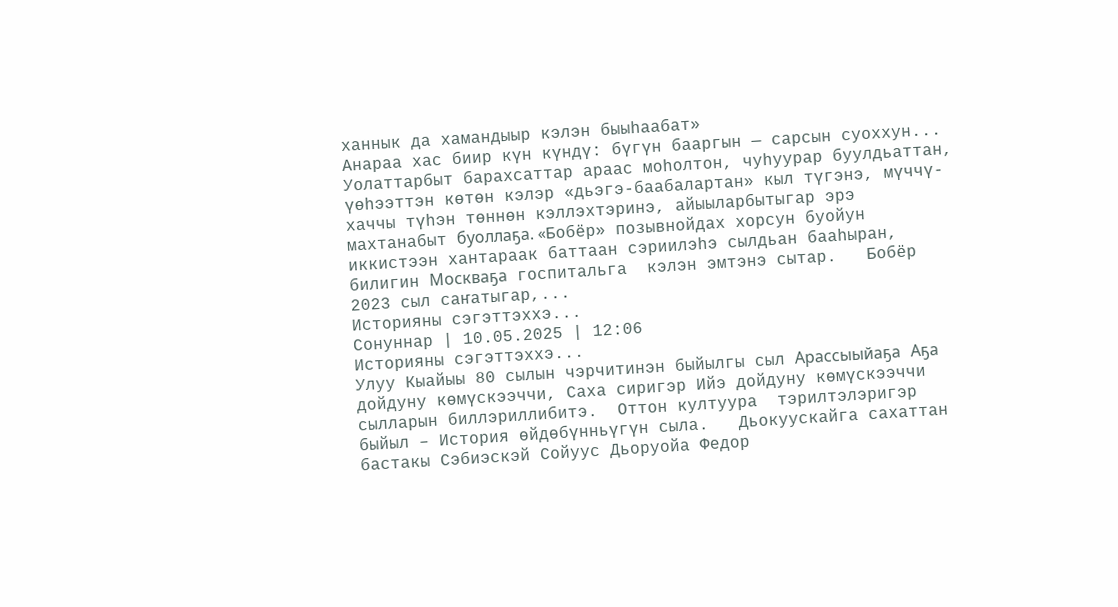ханнык да хамандыыр кэлэн быыһаабат»
Анараа хас биир күн күндү: бүгүн бааргын — сарсын суоххун... Уолаттарбыт барахсаттар араас моһолтон, чуһуурар буулдьаттан, үөһээттэн көтөн кэлэр «дьэгэ-баабалартан» кыл түгэнэ, мүччү-хаччы түһэн төннөн кэллэхтэринэ, айыыларбытыгар эрэ махтанабыт буоллаҕа. «Бобёр» позывнойдах хорсун буойун иккистээн хантараак баттаан сэриилэһэ сылдьан бааһыран, билигин Москваҕа госпитальга  кэлэн эмтэнэ сытар.   Бобёр 2023 сыл саҥатыгар,...
Историяны сэгэттэххэ...
Сонуннар | 10.05.2025 | 12:06
Историяны сэгэттэххэ...
Улуу Кыайыы 80 сылын чэрчитинэн быйылгы сыл Арассыыйаҕа Аҕа дойдуну көмүскээччи, Саха сиригэр Ийэ дойдуну көмүскээччи сылларын биллэриллибитэ.  Оттон култуура  тэрилтэлэригэр быйыл – История өйдөбүнньүгүн сыла.   Дьокуускайга сахаттан бастакы Сэбиэскэй Сойуус Дьоруойа Федор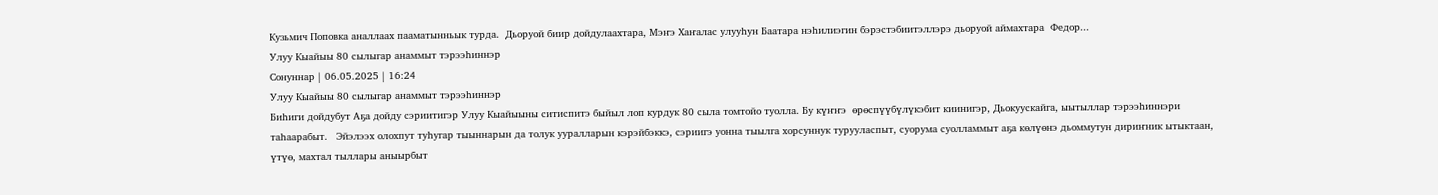Кузьмич Поповка аналлаах пааматынньык турда.  Дьоруой биир дойдулаахтара, Мэҥэ Хаҥалас улууһун Баатара нэһилиэгин бэрэстэбиитэллэрэ дьоруой аймахтара  Федор...
Улуу Кыайыы 80 сылыгар анаммыт тэрээһиннэр
Сонуннар | 06.05.2025 | 16:24
Улуу Кыайыы 80 сылыгар анаммыт тэрээһиннэр
Биһиги дойдубут Аҕа дойду сэриитигэр Улуу Кыайыыны ситиспитэ быйыл лоп курдук 80 сыла томтойо туолла. Бу күҥҥэ  өрөспүүбүлүкэбит киинигэр, Дьокуускайга, ыытыллар тэрээһиннэри таһаарабыт.   Эйэлээх олохпут туһугар тыыннарын да толук ууралларын кэрэйбэккэ, сэриигэ уонна тыылга хорсуннук турууласпыт, суорума суолламмыт аҕа көлүөнэ дьоммутун дириҥник ытыктаан, үтүө, махтал тыллары аныырбыт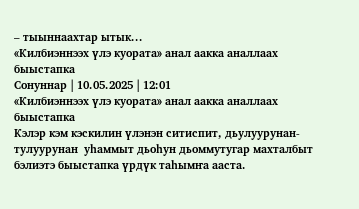– тыыннаахтар ытык...
«Килбиэннээх үлэ куората» анал аакка аналлаах быыстапка
Сонуннар | 10.05.2025 | 12:01
«Килбиэннээх үлэ куората» анал аакка аналлаах быыстапка
Кэлэр кэм кэскилин үлэнэн ситиспит, дьулуурунан-тулуурунан  уһаммыт дьоһун дьоммутугар махталбыт бэлиэтэ быыстапка үрдүк таһымҥа ааста.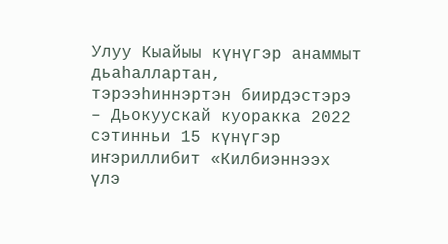Улуу Кыайыы күнүгэр анаммыт дьаһаллартан, тэрээһиннэртэн биирдэстэрэ – Дьокуускай куоракка 2022 сэтинньи 15 күнүгэр иҥэриллибит «Килбиэннээх үлэ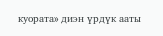куората» диэн үрдүк ааты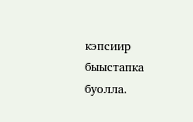кэпсиир быыстапка буолла.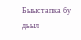Быыстапка бу дьыл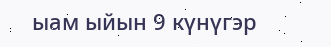ыам ыйын 9 күнүгэр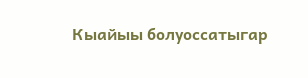Кыайыы болуоссатыгар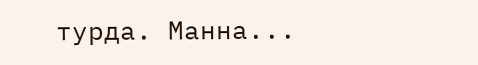турда. Манна...